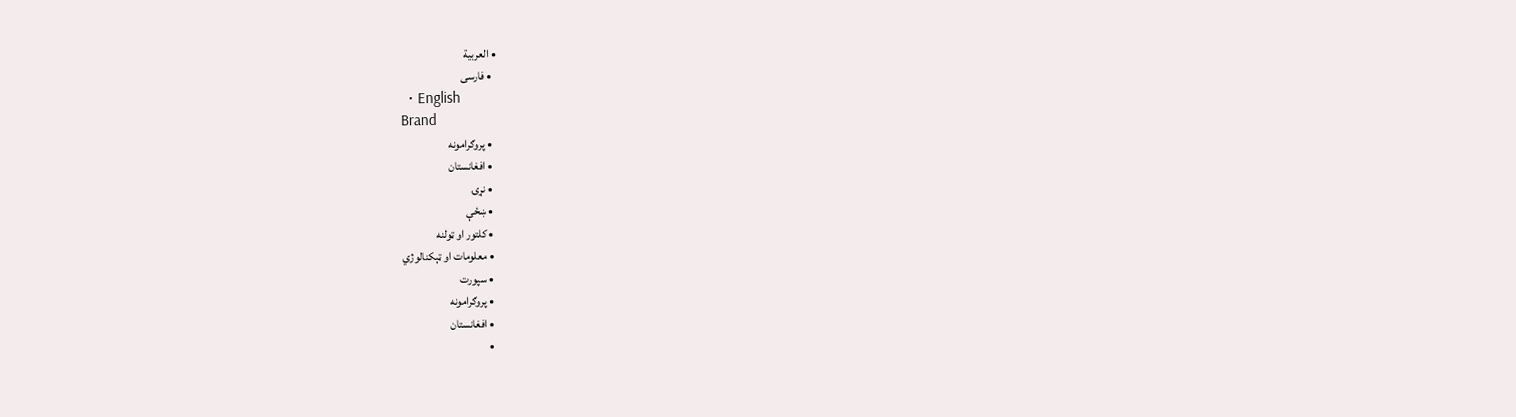• العربية
  • فارسی
  • English
Brand
  • پروګرامونه
  • افغانستان
  • نړۍ
  • ښځې
  • کلتور او ټولنه
  • معلومات او ټېکنالوژي
  • سپورت
  • پروګرامونه
  • افغانستان
  •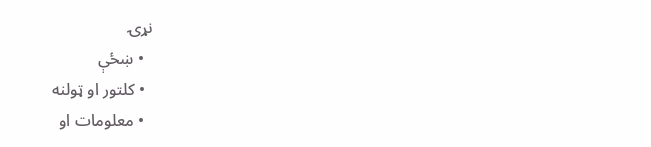نړۍ
  • ښځې
  • کلتور او ټولنه
  • معلومات او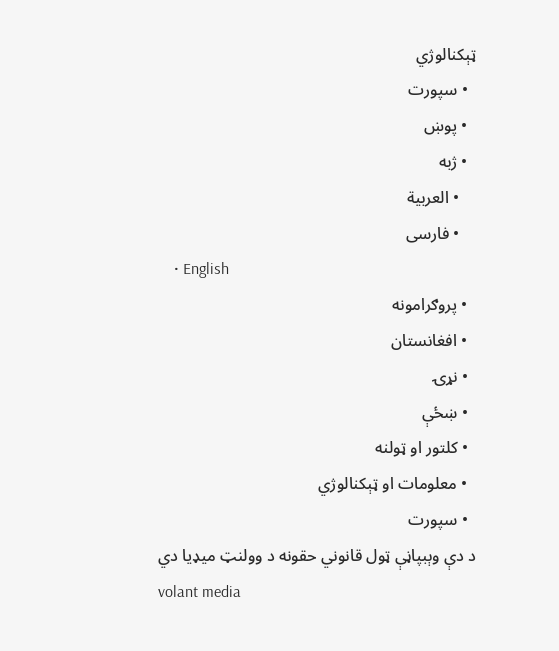ټېکنالوژي
  • سپورت
  • پوښ
  • ژبه
    • العربية
    • فارسی
    • English
  • پروګرامونه
  • افغانستان
  • نړۍ
  • ښځې
  • کلتور او ټولنه
  • معلومات او ټېکنالوژي
  • سپورت
د دې وېبپاڼې ټول قانوني حقونه د وولنټ میډیا دي
volant media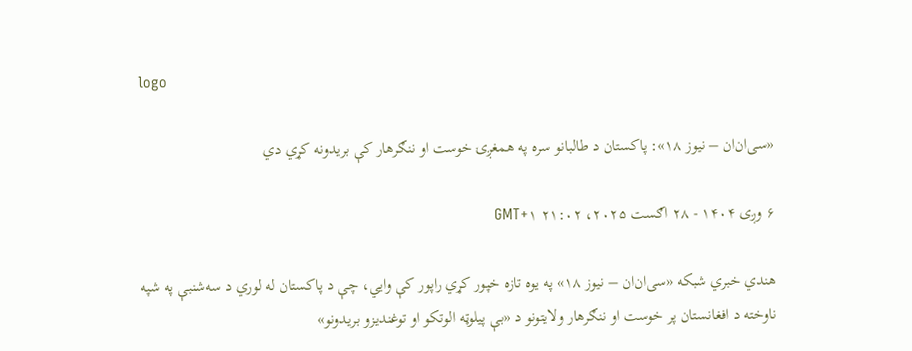logo

«سی‌ان‌ان – نیوز ۱۸»: پاکستان د طالبانو سره په همغږۍ خوست او ننګرهار کې بریدونه کړي دي

۶ وږی ۱۴۰۴ - ۲۸ اګست ۲۰۲۵، ۲۱:۰۲ GMT+۱

هندي خبري شبکه «سی‌ان‌ان – نیوز ۱۸» په یوه تازه خپور کړي راپور کې وایي، چې د پاکستان له لوري د سه‌شنبې په شپه ناوخته د افغانستان پر خوست او ننګرهار ولایتونو د «بې پیلوټه الوتکو او توغندیزو بریدونو»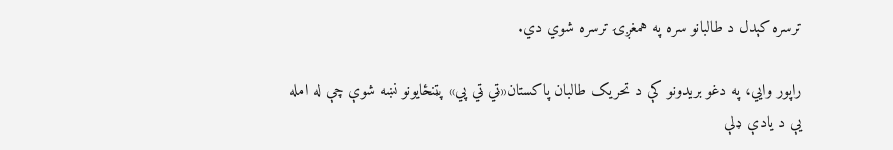ترسره کېدل د طالبانو سره په همغږۍ ترسره شوي دي.

راپور وايي، په دغو بریدونو کې د تحریک طالبان پاکستان«ټي ټي پي» پټنځایونو نښه شوې چې له امله یې د یادې ډلې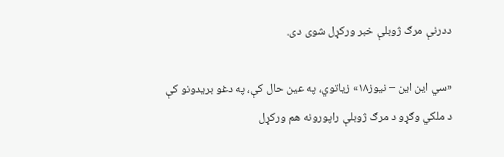ددرنې مرګ ژوبلې خبر ورکړل شوی دی.

«سي این این – نیوز۱۸» زیاتوي، په عین حال کې، په دغو بریدونو کې د ملکي وګړو د مرګ‌ ژوبلې راپورونه هم ورکړل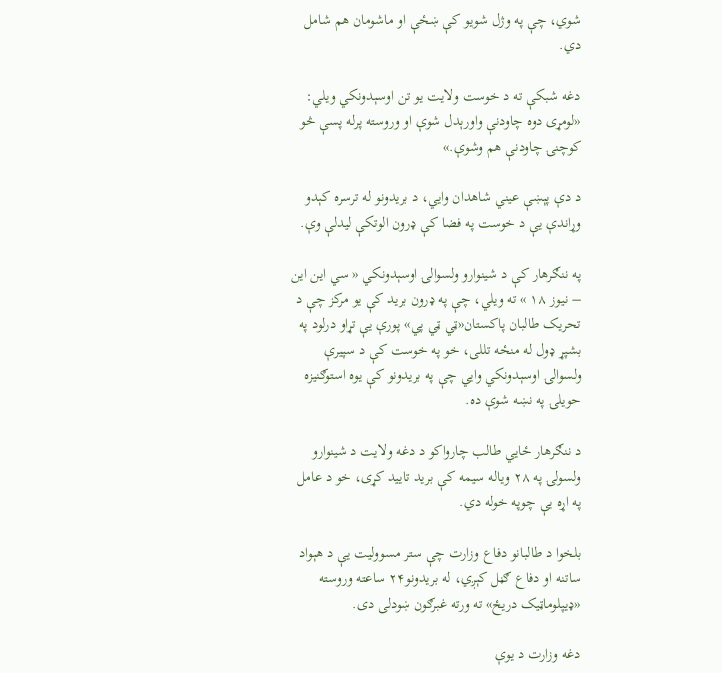شوي، چې په وژل شویو کې ښځې او ماشومان هم شامل دي.

دغه شبکې ته د خوست ولایت یو تن اوسېدونکي ویلي: «لومړی دوه چاودنې واورېدل شوې او وروسته پرله پسې څو کوچنۍ چاودنې هم وشوې.»

د دې پېښې عیني شاهدان وايي، د بریدونو له ترسره کېدو وړاندې یې د خوست په فضا کې ډرون الوتکې ليدلې وې.

په ننګرهار کې د شینوارو ولسوالۍ اوسېدونکي « سي این این – نیوز ۱۸ » ته ویلي، چې په ډرون برید کې یو مرکز چې د تحریک طالبان پاکستان«ټي ټي پي» پورې یې تړاو درلود په بشپړ ډول له منځه تللی، خو په خوست کې د سپيرې ولسوالۍ اوسېدونکي وایي چې په بریدونو کې یوه استوګنیزه حویلۍ په نښه شوې ده.

د ننګرهار ځايي طالب چارواکو د دغه ولایت د شینوارو ولسولۍ په ۲۸ ویاله سیمه کې برید تایید کړی، خو د عامل په اړه یې چوپه خوله دي.

بلخوا د طالبانو دفاع وزارت چې ستر مسوولیت یې د هېواد ساتنه او دفاع ګڼل کېږي، له بریدونو۲۴ ساعته وروسته «ډيپلوماټيک دریځ» ته ورته غبرګون ښودلی دی.

دغه وزارت د یوې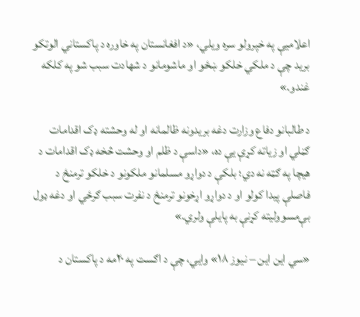اعلامیې په خپرولو سره ویلي، «د افغانستان په خاوره د پاکستاني الوتکو برید چې د ملکي خلکو ښځو او ماشومانو د شهادت سبب شو په کلکه غندو.»

د طالبانو دفاع وزارت دغه بریدونه ظالمانه او له وحشته ډک اقدامات ګڼلي او زیاته کړې یې ده، «داسې د ظلم او وحشت څخه ډک اقدامات د هیچا په ګټه نه دي؛ بلکې د دواړو مسلمانو ملکونو د خلکو ترمنځ د فاصلې پیدا کولو او د دواړو اړخونو ترمنځ د نفرت سبب ګرځي او دغه ډول بې‌مسوولیته کړنې به پایلې ولري.»

«سي این این – نیوز ۱۸» وایي، چې د اګست په ۲۰مه د پاکستان د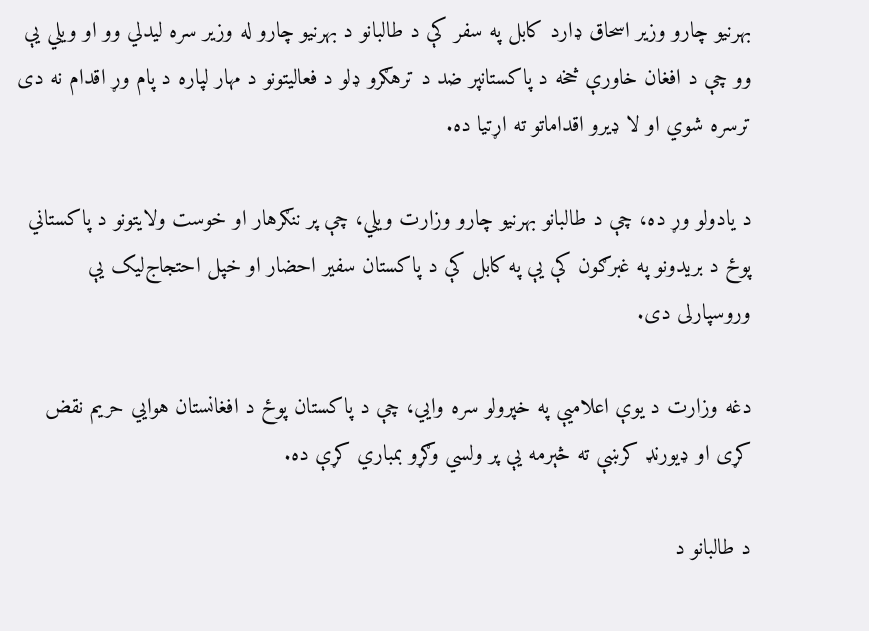بهرنیو چارو وزیر اسحاق ډارد کابل په سفر کې د طالبانو د بهرنیو چارو له وزیر سره لیدلي وو او ویلي یې وو چې د افغان خاورې څخه د پاکستانپر ضد د ترهګرو ډلو د فعالیتونو د مهار لپاره د پام وړ اقدام نه دی ترسره شوي او لا ډیرو اقداماتو ته اړتیا ده.

د یادولو وړ ده، چې د طالبانو بهرنیو چارو وزارت ویلي، چې پر ننګرهار او خوست ولایتونو د پاکستاني پوځ د بریدونو په غبرګون کې یې په کابل کې د پاکستان سفیر احضار او خپل احتجاج‌لیک یې وروسپارلی دی.

دغه وزارت د یوې اعلامیې په خپرولو سره وایي، چې د پاکستان پوځ د افغانستان هوايي حریم نقض کړی او ډیورنډ کرښې ته څېرمه یې پر ولسي وګړو بمباري کړې ده.

د طالبانو د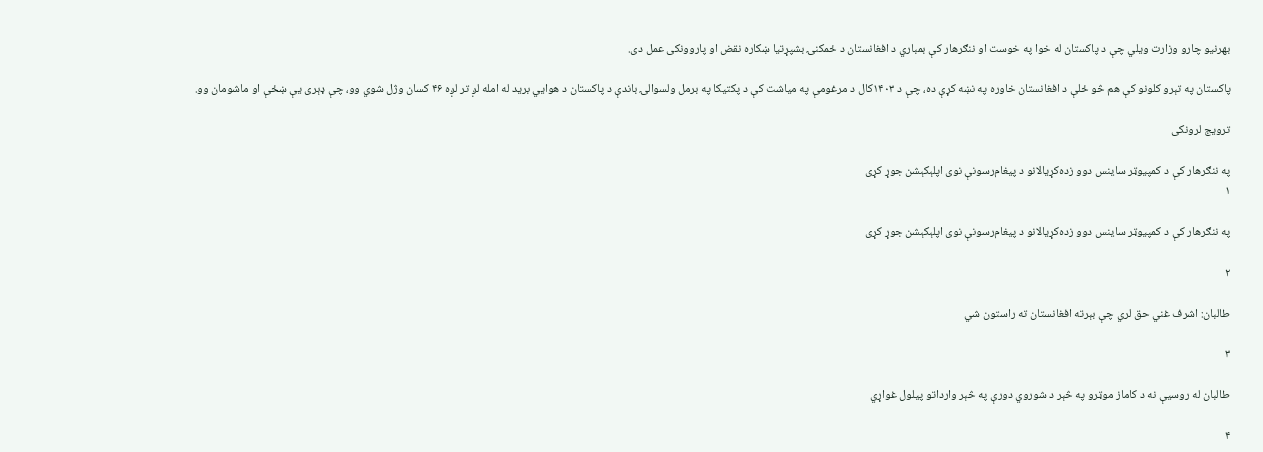بهرنیو چارو وزارت ویلي چې د پاکستان له خوا په خوست او ننګرهار کې بمباري د افغانستان د ځمکنۍ بشپړتیا ښکاره نقض او پاروونکی عمل دی.

پاکستان په تېرو کلونو کې هم څو ځلې د افغانستان خاوره په نښه کړې ده، چې د ۱۴۰۳کال د مرغومې په میاشت کې د پکتیکا په برمل ولسوالۍ باندې د پاکستان د هوايي برید له امله لږ تر لږه ۴۶ کسان وژل شوي وو، چې ډېری یې ښځې او ماشومان وو.

ترویج لرونکی

په ننګرهار کې د کمپیوټر ساینس دوو زده‌کړیالانو د پیغام‌رسونې نوی اپلېکېشن جوړ کړی
۱

په ننګرهار کې د کمپیوټر ساینس دوو زده‌کړیالانو د پیغام‌رسونې نوی اپلېکېشن جوړ کړی

۲

طالبان: اشرف غني حق لري چې بېرته افغانستان ته راستون شي

۳

طالبان له روسیې نه د کاماز موټرو په څېر د شوروي دورې په څېر وارداتو پیلول غواړي

۴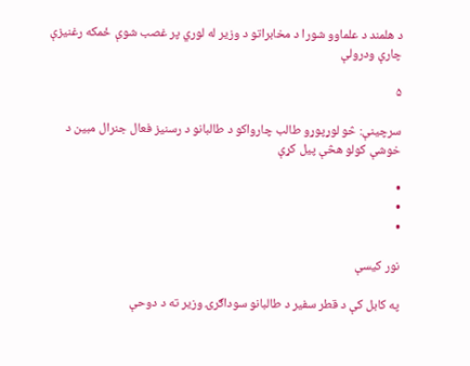د هلمند د علماوو شورا د مخابراتو د وزیر له لوري پر غصب شوې ځمکه رغنیزې چارې ودرولې

۵

سرچینې: څو لوړپوړو طالب چارواکو د طالبانو د رسنیز فعال جنرال مبین د خوشې کولو هڅې پیل کړې

•
•
•

نور کیسې

په کابل کې د قطر سفیر د طالبانو سوداګرۍ وزیر ته د دوحې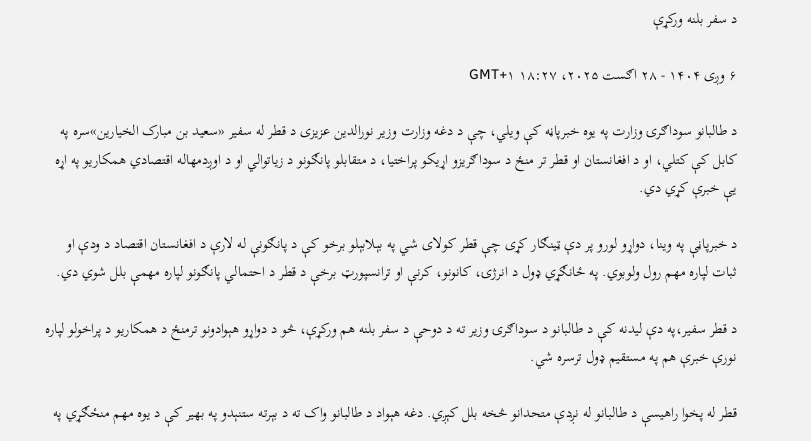د سفر بلنه ورکړې

۶ وږی ۱۴۰۴ - ۲۸ اګست ۲۰۲۵، ۱۸:۲۷ GMT+۱

د طالبانو سوداګرۍ وزارت په یوه خبرپاڼه کې ویلي، چې د دغه وزارت وزیر نورالدین عزیزی د قطر له سفیر «سعید بن مبارک الخیارین»سره په کابل کې کتلي، او د افغانستان او قطر تر منځ د سوداګریزو اړیکو پراختیا، د متقابلو پانګونو د زیاتوالي او د اوږدمهاله اقتصادي همکاریو په اړه یې خبرې کړي دي.

د خبرپاڼې په وینا، دواړو لورو پر دې ټینګار کړی چې قطر کولای شي په بېلابېلو برخو کې د پانګونې له لارې د افغانستان اقتصاد د ودې او ثبات لپاره مهم رول ولوبوي. په ځانګړي ډول د انرژۍ، کانونو، کرنې او ترانسپورټ برخې د قطر د احتمالي پانګونو لپاره مهمې بلل شوي دي.

د قطر سفیر،په دې لیدنه کې د طالبانو د سوداګرۍ وزیر ته د دوحې د سفر بلنه هم ورکړې، څو د دواړو هېوادونو ترمنځ د همکاریو د پراخولو لپاره نورې خبرې هم په مستقیم ډول ترسره شي.

قطر له پخوا راهیسې د طالبانو له نږدې متحدانو څخه بلل کېږي. دغه هېواد د طالبانو واک ته د بېرته ستنېدو په بهیر کې د یوه مهم منځګړي په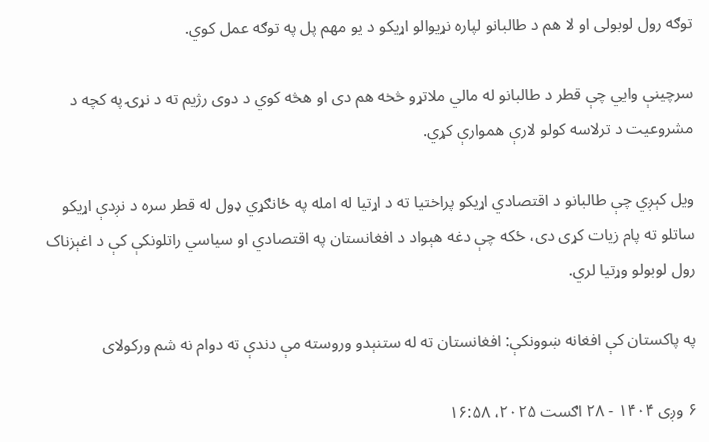توګه رول لوبولی او لا هم د طالبانو لپاره نړیوالو اړیکو د یو مهم پل په توګه عمل کوي.

سرچینې وايي چې قطر د طالبانو له مالي ملاتړو څخه هم دی او هڅه کوي د دوی رژیم ته د نړۍ په کچه د مشروعیت د ترلاسه کولو لارې هموارې کړي.

ویل کېږي چې طالبانو د اقتصادي اړیکو پراختیا ته د اړتیا له امله په ځانګړي ډول له قطر سره د نږدې اړیکو ساتلو ته پام زیات کړی دی، ځکه چې دغه هېواد د افغانستان په اقتصادي او سیاسي راتلونکې کې د اغېزناک رول لوبولو وړتیا لري.

په پاکستان کې افغانه ښوونکې: افغانستان ته له ستنېدو وروسته مې دندې ته دوام نه شم ورکولای

۶ وږی ۱۴۰۴ - ۲۸ اګست ۲۰۲۵، ۱۶:۵۸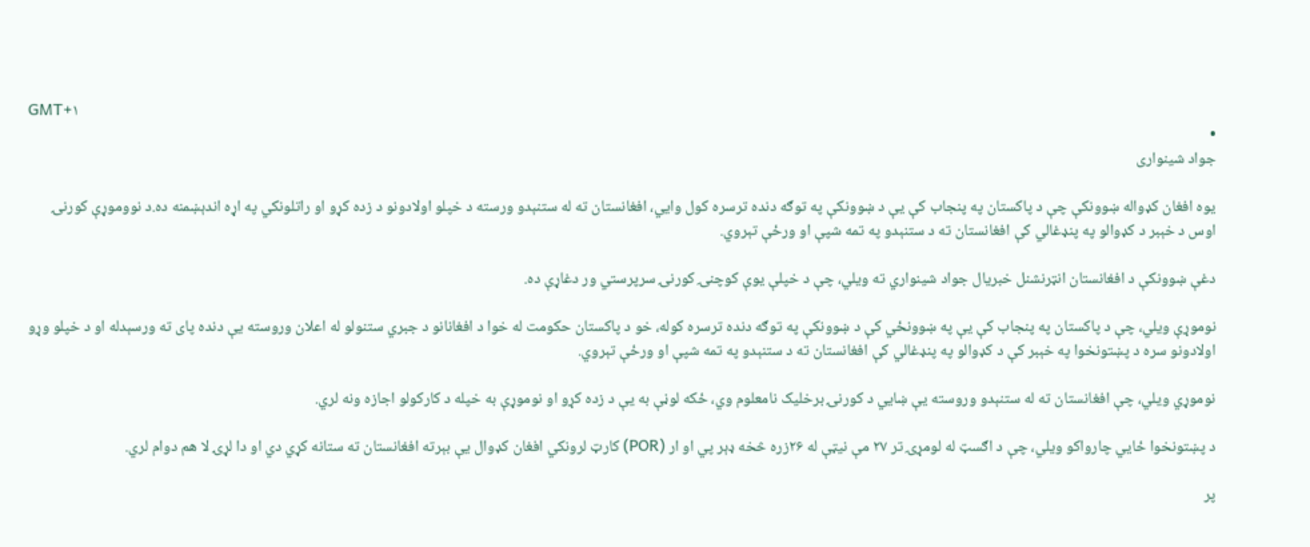GMT+۱
•
جواد شينواری

یوه افغان کډواله ښوونکې چې د پاکستان په پنجاب کې یې د ښوونکې په توګه دنده ترسره کول وايي، افغانستان ته له ستنېدو ورسته د خپلو اولادونو د زده کړو او راتلونکي په اړه اندېښمنه ده.د نووموړې کورنۍ اوس د خېبر د کډوالو په پنډغالي کې افغانستان ته د ستنېدو په تمه شپې او ورځې تېروي.

دغې ښوونکې د افغانستان انټرنشنل خبریال جواد شینواري ته ویلي، چې د خپلې یوې کوچنۍ کورنۍ سرپرستي ور دغاړې ده.

نوموړې ویلي، چې د پاکستان په پنجاب کې یې په ښوونځي کې د ښوونکې په توګه دنده ترسره کوله، خو د پاکستان حکومت له خوا د افغانانو د جبري ستنولو له اعلان وروسته یې دنده پای ته ورسېدله او د خپلو وړو اولادونو سره د پښتونخوا په خېبر کې د کډوالو په پنډغالي کې افغانستان ته د ستنېدو په تمه شپې او ورځې تېروي.

نوموړي ویلي، چې افغانستان ته له ستنېدو وروسته یې ښايي د کورنۍ برخلیک نامعلوم وي،‌ ځکه لوڼې به یې د زده کړو او نوموړې به خپله د کارکولو اجازه ونه لري.

د پښتونخوا ځايي چارواکو ویلي، چې د اګسټ له لومړۍ تر ۲۷ مې نیټې له ۲۶زره څخه ډېر پي او ار (POR) کارټ لرونکي افغان کډوال یې بېرته افغانستان ته ستانه کړي دي او دا لړۍ لا هم دوام لري.

پر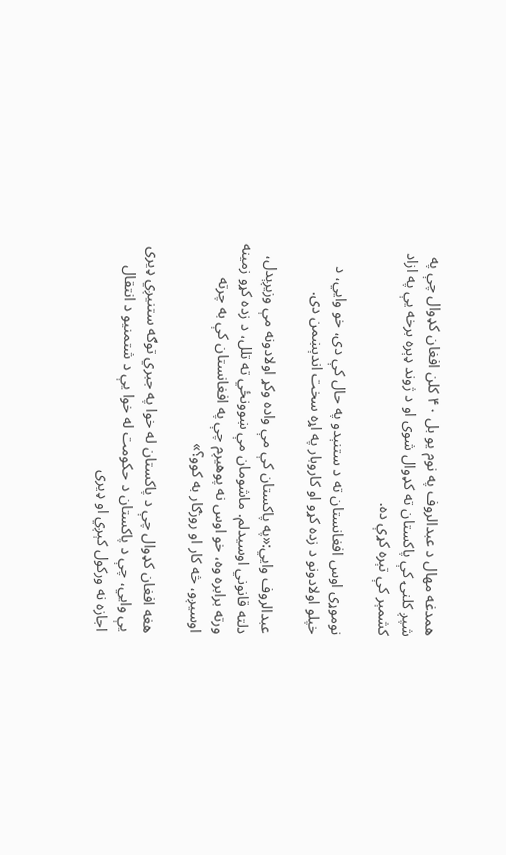همدغه مهال د عبدالروف په نوم یو بل ۴۰ کلن افغان کډوال چې په شپږ کلنۍ کې پاکستان ته کډوال شوی او د ژوند ډېره برخه یې په ازاد کشمېر کې تېره کړې ده.

نوموړی اوس افغانستان ته د ستنېدو په حال کې دی، خو وايي، د خپلو اولادونو د زده کړو او کاروبار په اړه سخت اندېښمن دی.

عبدالروف وايي:«په پاکستان کې مې واده وکړ اولادونه مې وزیږېدل، دلته قانوني اوسیدلم. ماشومان مې ښوونځي ته تلل، د زده کړو زمینه ورته برابره وه، خو اوس نه پوهیږم چې په افغانستان کې به چرته اوسیږو، څه کار او روزګار به کوو؟»

هغه افغان کډوال چې د پاکستان له خوا په جبري توګه ستنیږي ډیری یې وايي، چې د پاکستان د حکومت له خوا یې د شتمنیو د انتقال اجازه نه ورکول کېږي او ډیری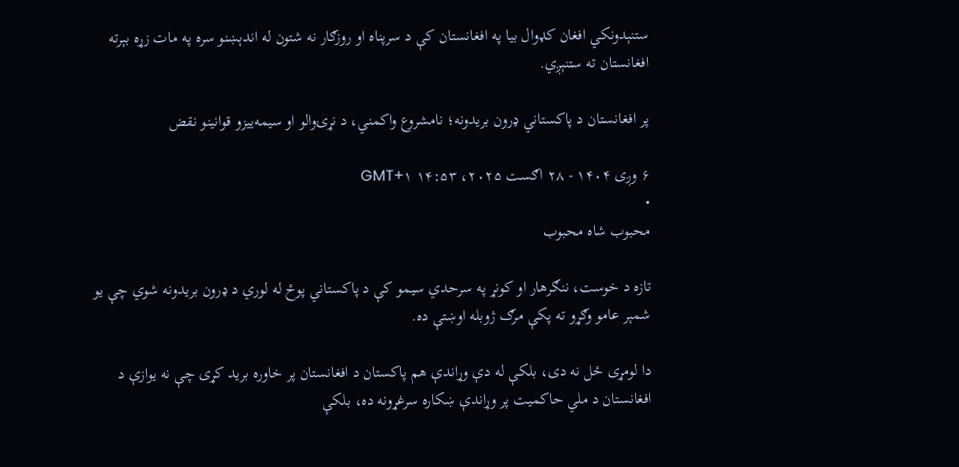ستنېدونکي افغان کډوال بیا په افغانستان کې د سرپناه او روزګار نه شتون له اندېښنو سره په مات زړه بېرته افغانستان ته ستنېږي.

پر افغانستان د پاکستاني ډرون بریدونه؛ نامشروع واکمني، د نړۍوالو او سیمه‌ییزو قوانینو نقض

۶ وږی ۱۴۰۴ - ۲۸ اګست ۲۰۲۵، ۱۴:۵۳ GMT+۱
•
محبوب‌ شاه محبوب

تازه د خوست، ننګرهار او کونړ په سرحدي سیمو کې د پاکستاني پوځ له لوري د ډرون بریدونه شوي چې یو شمېر عامو وګړو ته پکې مرګ ژوبله اوښتې ده.

دا لومړی ځل نه دی، بلکې له دې وړاندې هم پاکستان د افغانستان پر خاوره برید کړی چې نه یوازې د افغانستان د ملي حاکمیت پر وړاندې ښکاره سرغړونه ده، بلکې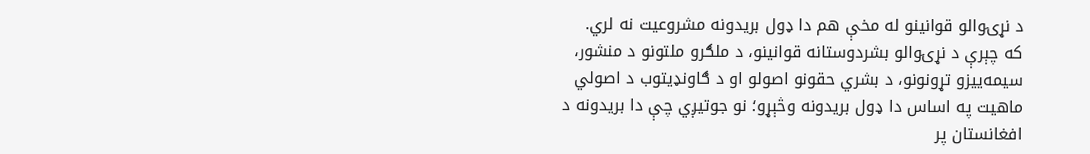د نړۍوالو قوانینو له مخې هم دا ډول بریدونه مشروعیت نه لري.
که چېرې د نړۍوالو بشردوستانه قوانینو، د ملګرو ملتونو د منشور، سیمه‌ییزو تړونونو، د بشري حقونو اصولو او د ګاونډیتوب د اصولي ماهیت په اساس دا ډول بریدونه وڅېړو؛ نو جوتیږي چې دا بریدونه د افغانستان پر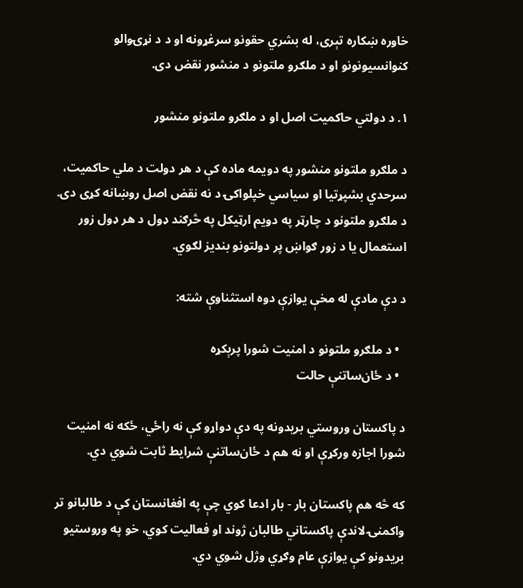خاوره ښکاره تېری، له بشري حقونو سرغړونه او د د نړۍوالو کنوانسیونونو او د ملګرو ملتونو د منشور نقض دی.

۱. د دولتي حاکمیت اصل او د ملګرو ملتونو منشور

د ملګرو ملتونو منشور په دویمه ماده کې د هر دولت د ملي حاکمیت، سرحدي بشپړتیا او سیاسي خپلواکۍ د نه نقض اصل روښانه کړی دی.
د ملګرو ملتونو د چارټر په دویم ارټیکل په څرګند ډول د هر ډول زور استعمال یا د زور ګواښ پر دولتونو بندیز لګوي.

د دې مادې له مخې یوازې دوه استثناوې شته:

  • د ملګرو ملتونو د امنیت شورا پرېکړه
  • د ځان‌ساتنې حالت

د پاکستان وروستي بریدونه په دې دواړو کې نه راځي، ځکه نه امنیت شورا اجازه ورکړې او نه هم د ځان‌ساتنې شرایط ثابت شوي دي.

که څه هم پاکستان بار - بار ادعا کوي چې په افغانستان کې د طالبانو تر واکمنۍ لاندې پاکستاني طالبان ژوند او فعالیت کوي، خو په وروستیو بریدونو کې یوازې عام وګړي وژل شوي دي.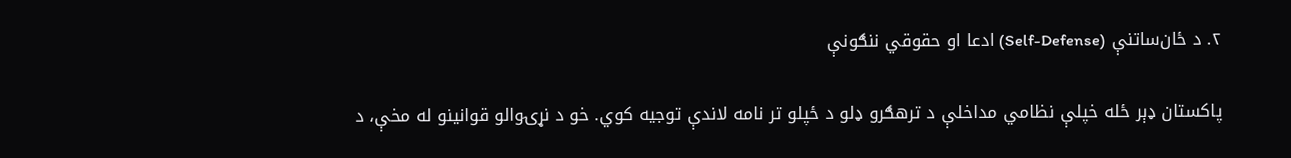۲. د ځان‌ساتنې (Self-Defense) ادعا او حقوقي ننګونې

پاکستان ډېر ځله خپلې نظامي مداخلې د ترهګرو ډلو د ځپلو تر نامه لاندې توجیه کوي. خو د نړۍوالو قوانینو له مخې، د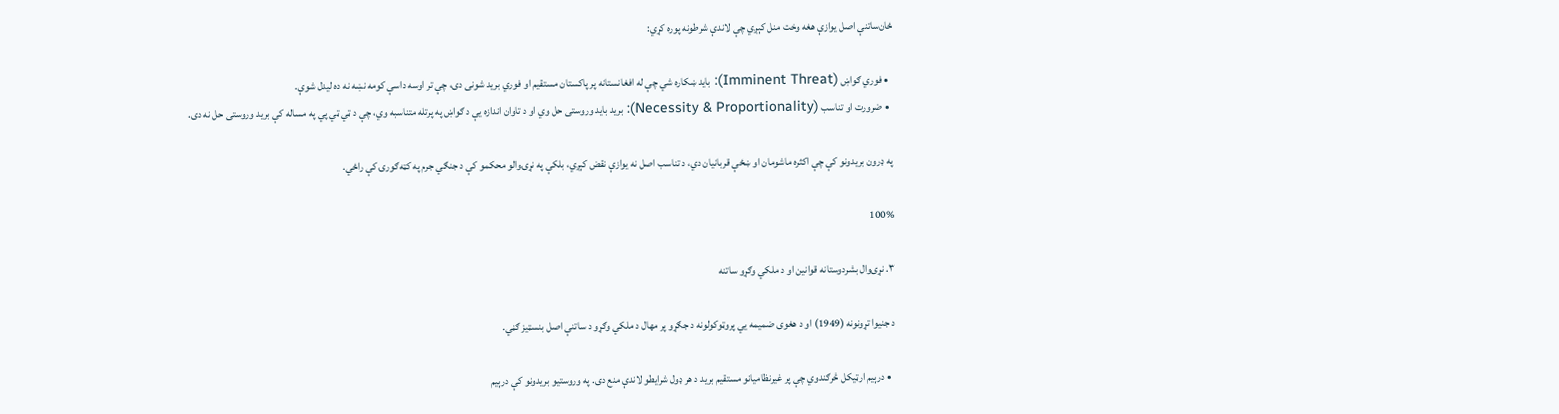ځان‌ساتنې اصل یوازې هغه وخت منل کېږي چې لاندې شرطونه پوره کړي:

  • فوري ګواښ (Imminent Threat): باید ښکاره شي چې له افغانستانه پر پاکستان مستقیم او فوري برید شونی دی، چې تر اوسه داسې کومه نښه نه ده لیدل شوې.
  • ضرورت او تناسب (Necessity & Proportionality): برید باید وروستی حل وي او د تاوان اندازه یې د ګواښ په پرتله متناسبه وي، چې د ټي ټي پي په مساله کې برید وروستی حل نه دی.

په ډرون بریدونو کې چې اکثره ماشومان او ښځې قربانیان دي، د تناسب اصل نه یوازې نقض کېږي، بلکې په نړۍوالو محکمو کې د جنګي جرم په کټه‌ګورۍ کې راځي.

100%

۳. نړۍوال بشردوستانه قوانین او د ملکي وګړو ساتنه

د جنیوا تړونونه (1949) او د هغوی ضمیمه يي پروټوکولونه د جګړو پر مهال د ملکي وګړو د ساتنې اصل بنسټیز ګڼي.

  • درېیم ارټیکل څرګندوي چې پر غیرنظامیانو مستقیم برید د هر ډول شرایطو لاندې منع دی. په وروستیو بریدونو کې درېیم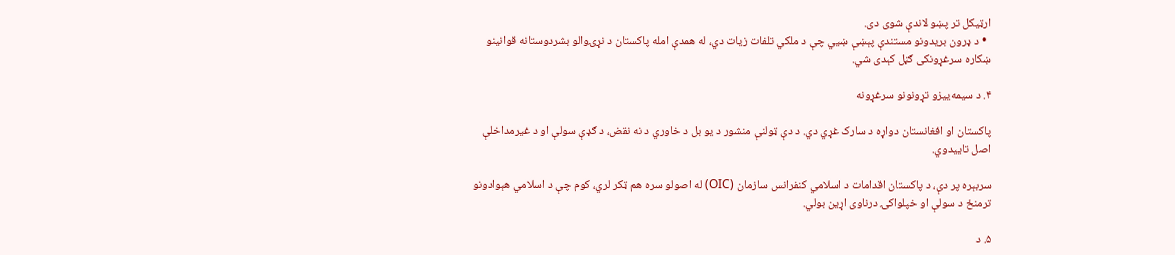ارټیکل تر پښو لاندې شوی دی.
  • د ډرون بریدونو مستندې پېښې ښيي چې د ملکي تلفات زیات دي، له همدې امله پاکستان د نړۍوالو بشردوستانه قوانینو ښکاره سرغړونکی ګڼل کېدی شي.

۴. د سیمه‌ییزو تړونونو سرغړونه

پاکستان او افغانستان دواړه د سارک غړي دي. د دې ټولنې منشور د یو بل د خاوري د نه نقض، د ګډې سولې او د غیرمداخلې اصل تاییدوي.

سربېره پر دې، د پاکستان اقدامات د اسلامي کنفرانس سازمان (OIC) له اصولو سره هم ټکر لري، کوم چې د اسلامي هېوادونو ترمنځ د سولې او خپلواکۍ درناوی اړین بولي.

۵. د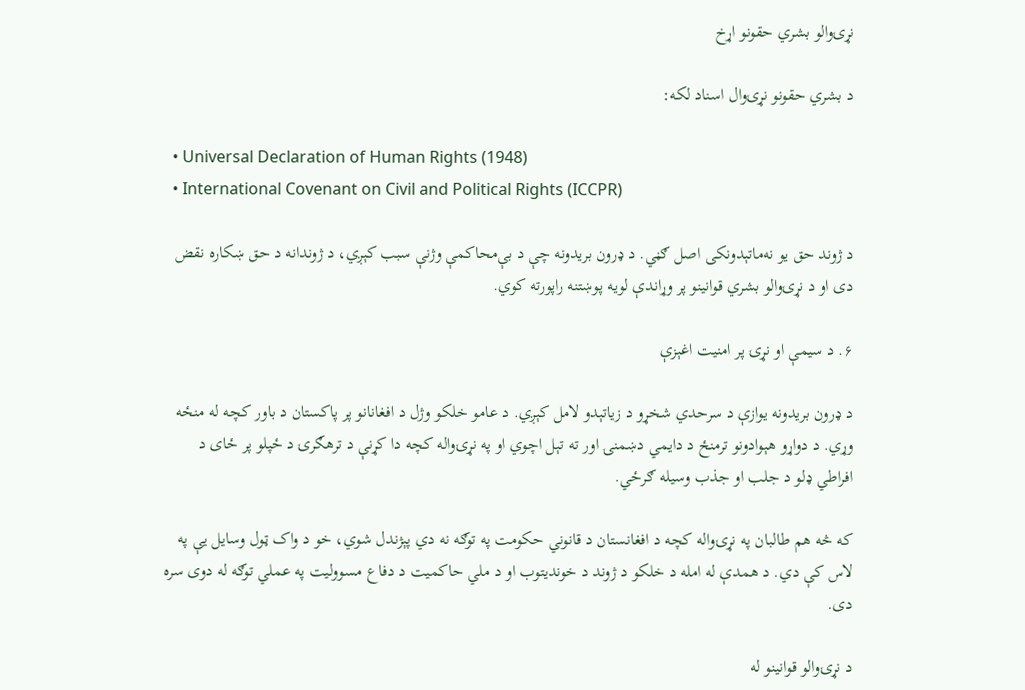نړۍوالو بشري حقونو اړخ

د بشري حقونو نړۍوال اسناد لکه:

  • Universal Declaration of Human Rights (1948)
  • International Covenant on Civil and Political Rights (ICCPR)

د ژوند حق یو نه‌ماتېدونکی اصل ګڼي. د ډرون بریدونه چې د بې‌محاکمې وژنې سبب کېږي، د ژوندانه د حق ښکاره نقض دی او د نړۍوالو بشري قوانینو پر وړاندې لویه پوښتنه راپورته کوي.

۶. د سیمې او نړۍ پر امنیت اغېزې

د ډرون بریدونه یوازې د سرحدي شخړو د زیاتېدو لامل کېږي. د عامو خلکو وژل د افغانانو پر پاکستان د باور کچه له منځه وړي. د دواړو هېوادونو ترمنځ د دایمي دښمنۍ اور ته تېل اچوي او په نړۍواله کچه دا کړنې د ترهګرۍ د ځپلو پر ځای د افراطي ډلو د جلب او جذب وسیله ګرځي.

که څه هم طالبان په نړۍواله کچه د افغانستان د قانوني حکومت په توګه نه دي پېژندل شوي، خو د واک ټول وسایل یې په لاس کې دي. د همدې له امله د خلکو د ژوند د خوندیتوب او د ملي حاکمیت د دفاع مسوولیت په عملي توګه له دوی سره دی.

د نړۍوالو قوانینو له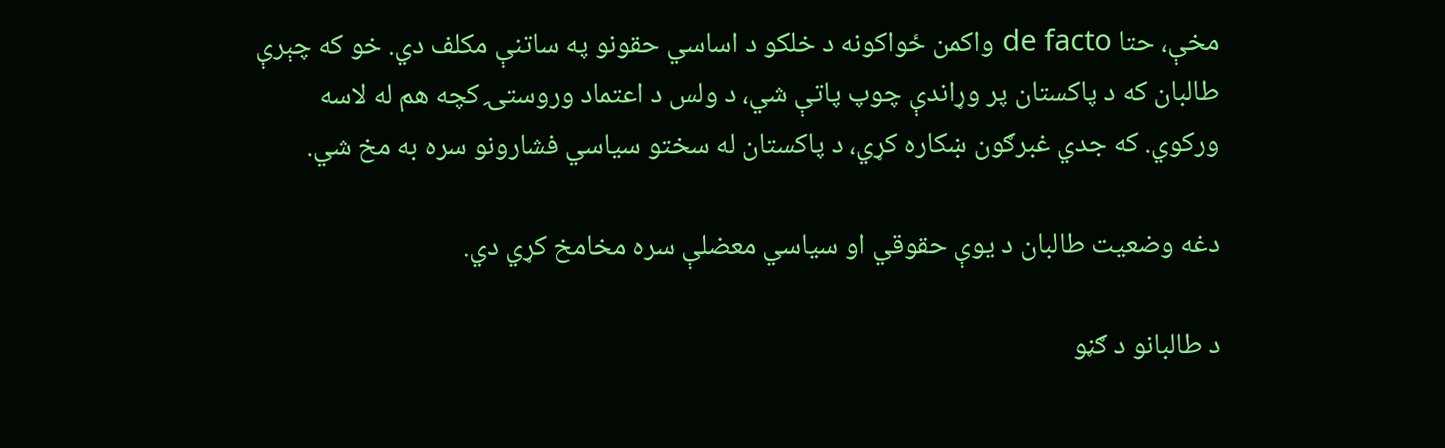مخې، حتا de facto واکمن ځواکونه د خلکو د اساسي حقونو په ساتنې مکلف دي. خو که چېرې طالبان که د پاکستان پر وړاندې چوپ پاتې شي، د ولس د اعتماد وروستۍ کچه هم له لاسه ورکوي. که جدي غبرګون ښکاره کړي، د پاکستان له سختو سیاسي فشارونو سره به مخ شي.

دغه وضعیت طالبان د یوې حقوقي او سیاسي معضلې سره مخامخ کړي دي.

د طالبانو د ګڼو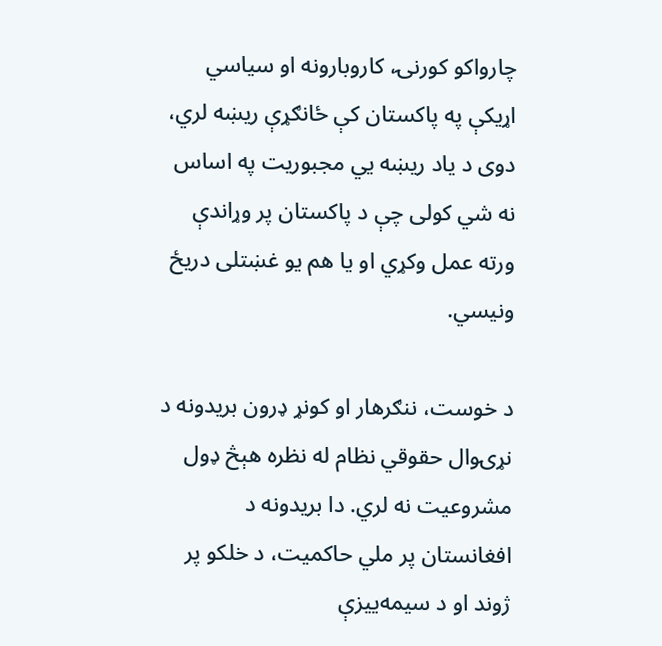چارواکو کورنۍ، کاروبارونه او سیاسي اړیکې په پاکستان کې ځانګړې ریښه لري، دوی د یاد ریښه يي مجبوریت په اساس نه شي کولی چې د پاکستان پر وړاندې ورته عمل وکړي او یا هم یو غښتلی دریځ ونیسي.

د خوست، ننګرهار او کونړ ډرون بریدونه د نړۍوال حقوقي نظام له نظره هېڅ ډول مشروعیت نه لري. دا بریدونه د افغانستان پر ملي حاکمیت، د خلکو پر ژوند او د سیمه‌ییزې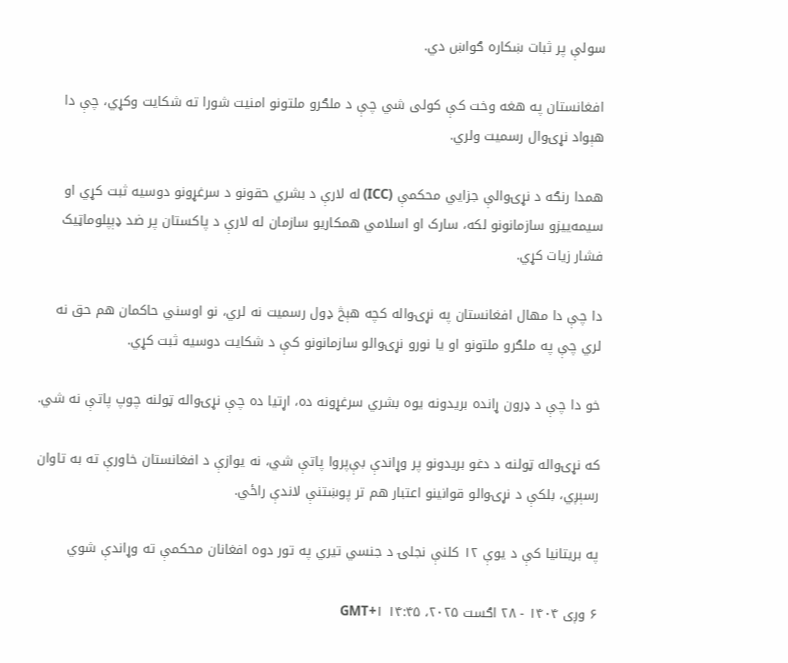سولې پر ثبات ښکاره ګواښ دي.

افغانستان په هغه وخت کې کولی شي چې د ملګرو ملتونو امنیت شورا ته شکایت وکړي، چې دا هېواد نړۍوال رسمیت ولري.

همدا رنګه د نړۍوالې جزایي محکمې (ICC) له لارې د بشري حقونو د سرغړونو دوسیه ثبت کړي او سیمه‌ییزو سازمانونو لکه، سارک او اسلامي همکاریو سازمان له لارې د پاکستان پر ضد ډېپلوماټیک فشار زیات کړي.

دا چې دا مهال افغانستان په نړۍواله کچه هېڅ ډول رسمیت نه لري، نو اوسني حاکمان هم حق نه لري چې په ملګرو ملتونو او یا نورو نړۍوالو سازمانونو کې د شکایت دوسیه ثبت کړي.

خو دا چې د ډرون ړانده بریدونه یوه بشري سرغړونه ده، اړتیا ده چې نړۍواله ټولنه چوپ پاتې نه شي.

که نړۍواله ټولنه د دغو بریدونو پر وړاندې بې‌پروا پاتې شي، نه یوازې د افغانستان خاورې ته به تاوان رسېږي، بلکې د نړۍوالو قوانینو اعتبار هم تر پوښتنې لاندې راځي.

په بریتانیا کې د یوې ۱۲ کلنې نجلۍ د جنسي تیري په تور دوه افغانان محکمې ته وړاندې شوي

۶ وږی ۱۴۰۴ - ۲۸ اګست ۲۰۲۵، ۱۴:۴۵ GMT+۱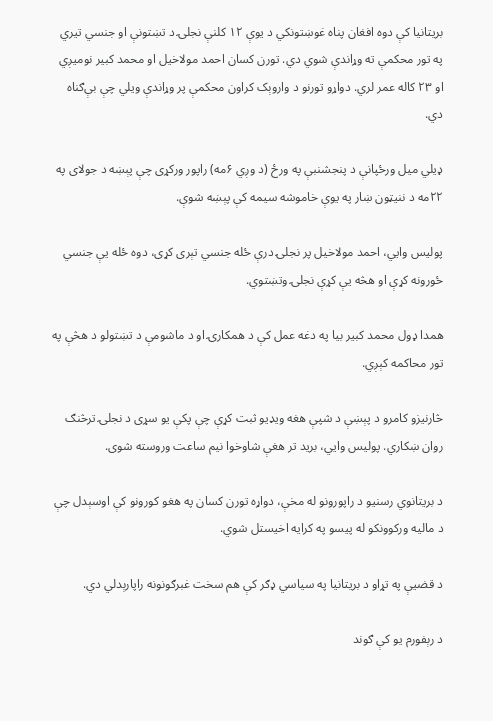بریتانیا کې دوه افغان پناه غوښتونکي د یوې ۱۲ کلنې نجلۍ د تښتونې او جنسي تیري په تور محکمې ته وړاندې شوي دي. تورن کسان احمد مولاخیل او محمد کبیر نومیږي او ۲۳ کاله عمر لري. دواړو تورنو د واروېک کراون محکمې پر وړاندې ویلي چې بې‌ګناه دي.

ډیلي میل ورځپانې د پنجشنبې په ورځ (د وږي ۶مه) راپور ورکړی چې پېښه د جولای په ۲۲مه د ننیټون ښار په یوې خاموشه سیمه کې پېښه شوې.

پولیس وايي، احمد مولاخیل پر نجلۍ درې ځله جنسي تېری کړی، دوه ځله یې جنسي ځورونه کړې او هڅه یې کړې نجلۍ وتښتوي.

همدا ډول محمد کبیر بیا په دغه عمل کې د همکارۍ او د ماشومې د تښتولو د هڅې په تور محاکمه کېږي.

څارنیزو کامرو د پېښې د شپې هغه ویډیو ثبت کړې چې پکې یو سړی د نجلۍ ترڅنګ روان ښکاري. پولیس وايي، برید تر هغې شاوخوا نیم ساعت وروسته شوی.

د بریتانوي رسنیو د راپورونو له مخې، دواړه تورن کسان په هغو کورونو کې اوسېدل چې د مالیه ورکوونکو له پیسو په کرایه اخیستل شوي.

د قضیې په تړاو د بریتانیا په سیاسي ډګر کې هم سخت غبرګونونه راپارېدلي دي.

د رېفورم یو کې ګوند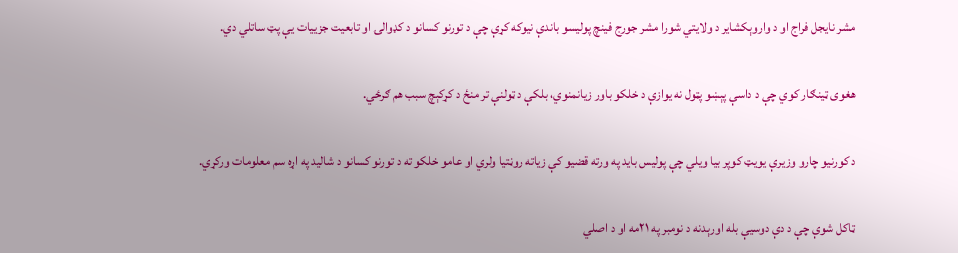مشر نایجل فراج او د واروېکشایر د ولایتي شورا مشر جورج فینچ پولیسو باندې نیوکه کړې چې د تورنو کسانو د کډوالۍ او تابعیت جزییات یې پټ ساتلي دي.

هغوی ټینګار کوي چې د داسې پېښو پټول نه یوازې د خلکو باور زیانمنوي، بلکې د ټولنې تر منځ د کړکېچ سبب هم ګرځي.

د کورنیو چارو وزیرې یویټ کوپر بیا ویلي چې پولیس باید په ورته قضیو کې زیاته روڼتیا ولري او عامو خلکو ته د تورنو کسانو د شالید په اړه سم معلومات ورکړي.

ټاکل شوې چې د دې دوسیې بله اورېدنه د نومبر په ۲۱مه او د اصلي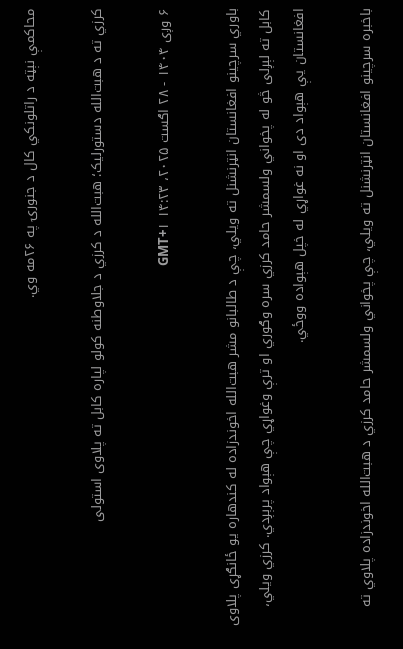محاکمې نېټه د راتلونکي کال د جنورۍ په ۲۶مه وي.

کرزي ته د هبت‌الله دستور‌لیک؛ هبت‌الله د کرزي د جلاوطنه کولو لپاره کابل ته پلاوی استولی

۶ وږی ۱۴۰۴ - ۲۸ اګست ۲۰۲۵، ۱۴:۲۳ GMT+۱

باوري سرچینو افغانستان انټرنشنل ته ویلي، چې د طالبانو مشر هبت‌الله اخوندزاده له کندهاره یو ځانګړی پلاوی کابل ته لېږلی څو له پخواني ولسمشر حامد کرزي سره وګوري او ترې وغواړي چې هېواد پرېږدي. کرزي ویلي، افغانستان یې هېواد دی او نه غواړي له خپل هېواده ووځي.

باخبره سرچینو افغانستان انټرنشنل ته ویلي، چې پخواني ولسمشر حامد کرزي د هبت‌الله اخوندزاده پلاوي ته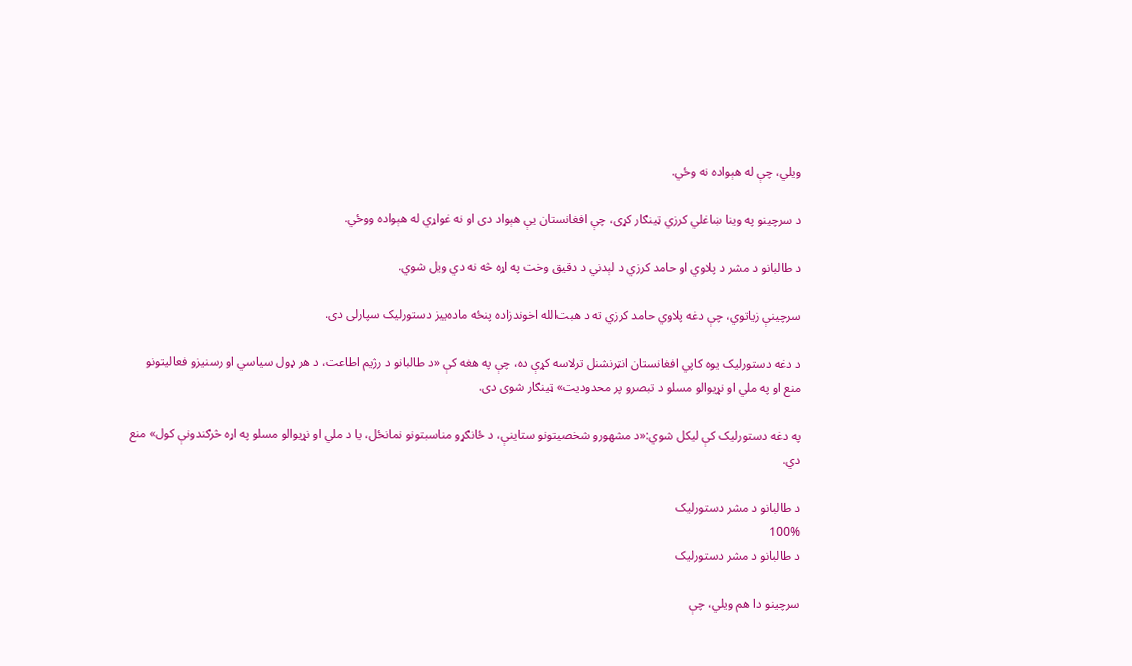ویلي، چې له هېواده نه وځي.

د سرچینو په وینا ښاغلي کرزي ټینګار کړی، چې افغانستان یې هېواد دی او نه غواړي له هېواده ووځي.

د طالبانو د مشر د پلاوي او حامد کرزي د لېدني د دقیق وخت په اړه څه نه دي ویل شوي.

سرچینې زیاتوي، چې دغه پلاوي حامد کرزي ته د هبت‌الله اخوندزاده پنځه ماده‌ییز دستور‌لیک سپارلی دی.

د دغه دستور‌لیک یوه کاپي افغانستان انټرنشنل ترلاسه کړې ده، چې په هغه کې «د طالبانو د رژیم اطاعت، د هر ډول سیاسي او رسنیزو فعالیتونو منع او په ملي او نړیوالو مسلو د تبصرو پر محدودیت» ټینګار شوی دی.

په دغه دستور‌لیک کې لیکل شوي:«د مشهورو شخصیتونو ستاینې، د ځانګړو مناسبتونو نمانځل، یا د ملي او نړیوالو مسلو په اړه څرګندونې کول» منع دي.

د طالبانو د مشر دستورلیک
100%
د طالبانو د مشر دستورلیک

سرچینو دا هم ویلي، چې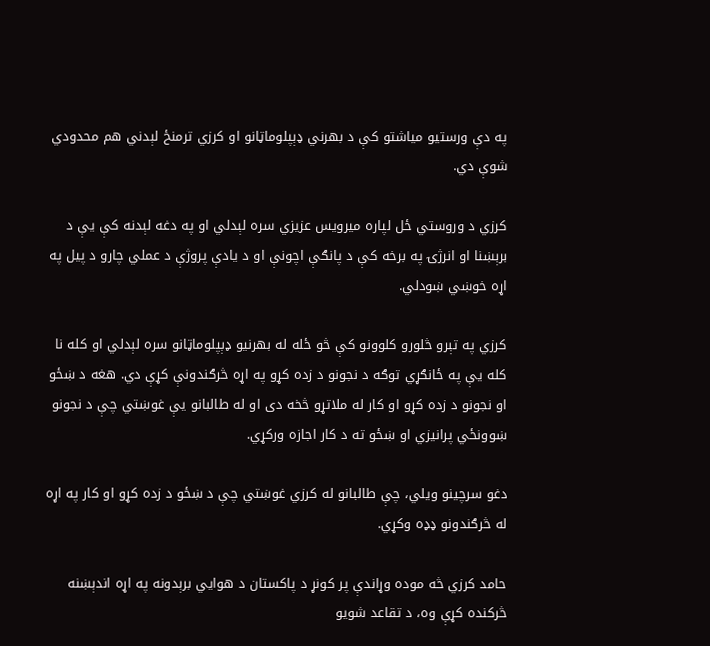په دې ورستیو میاشتو کې د بهرني ډېپلوماټانو او کرزي ترمنځ لېدني هم محدودي شوې دي.

کرزي د وروستي ځل لپاره میرویس عزیزي سره لېدلي او په دغه لېدنه کې یې د برېښنا او انرژۍ په برخه کې د پانګې اچونې او د یادې پروژې د عملي چارو د پیل په اړه خوښي ښودلي.

کرزي په تېرو څلورو کلوونو کې څو ځله له بهرنیو ډېپلوماټانو سره لېدلي او کله نا کله یې په ځانګړي توګه د نجونو د زده کړو په اړه څرګندونې کړې دي. هغه د ښځو او نجونو د زده کړو او کار له ملاتړو څخه دی او له طالبانو یې غوښتي چې د نجونو ښوونځي پرانیزي او ښځو ته د کار اجازه ورکړي.

دغو سرچینو ویلي، چې طالبانو له کرزي غوښتي چې د ښځو د زده کړو او کار په اړه له څرګندونو ډډه وکړي.

حامد کرزي څه موده وړاندې پر کونړ د پاکستان د هوايي برېدونه په اړه اندېښنه څرکنده کړې وه، د تقاعد شویو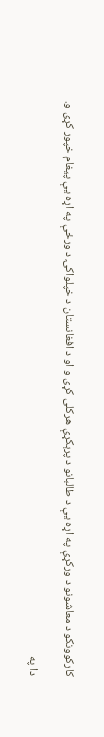کارکوونکو د معاشونو د ورکړې په اړه یې د طالبانو د پرېکړې هرکلی کړی و او د افغانستان د خپلواکۍ د ورځې په اړه یې پیغام خپور کړی و.

دا په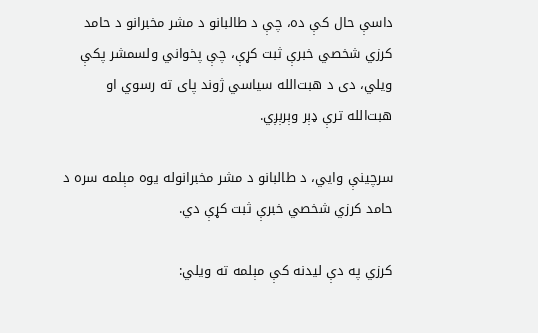داسې حال کې ده، چې د طالبانو د مشر مخبرانو د حامد کرزي شخصي خبرې ثبت کړې، چې پخواني ولسمشر پکې ویلي، دی د هبت‌الله سیاسي ژوند پای ته رسوي او هبت‌الله ترې ډېر وېرېږي.

سرچینې وایي، د طالبانو د مشر مخبرانوله یوه مېلمه سره د حامد کرزي شخصي خبرې ثبت کړې دي.

کرزي په دې لیدنه کې مېلمه ته ویلي: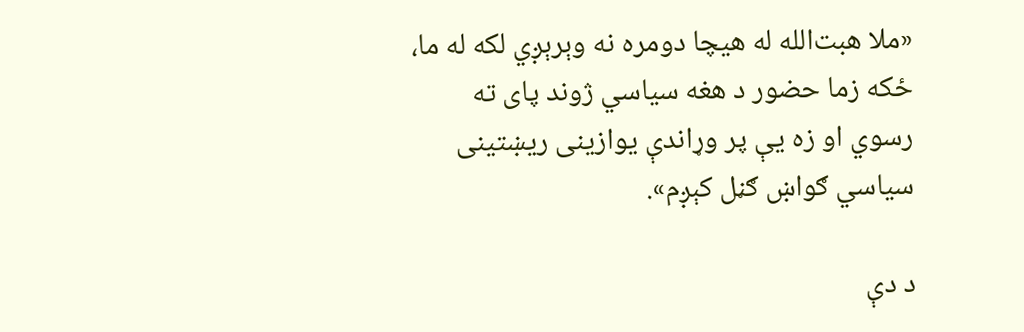«ملا هبت‌الله له هیچا دومره نه وېرېږي لکه له ما، ځکه زما حضور د هغه سیاسي ژوند پای ته رسوي او زه یې پر وړاندې یوازینی ریښتینی سیاسي ګواښ ګڼل کېږم».

د دې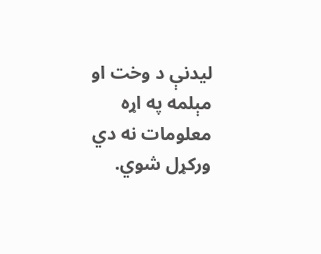لیدنې د وخت او مېلمه په اړه معلومات نه دي ورکړل شوي.